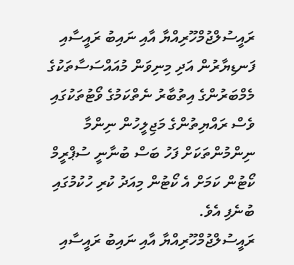ރައީސުލްޖުމްހޫރިއްޔާ އާއި ނައިބު ރައީސާއި ފަނޑިޔާރުން އަދި މިނިވަން މުއައްސަސާތަކުގެ މެމްބަރުންގެ އިތުބާރު ނެތްކަމުގެ ވޯޓުތަކުގައި ވެސް ރައްޔިތުންގެ މަޖިލީހުން ނިންމާ ނިންމުންތަކަށް ފަހު ބަސް ބުނާނީ ސުޕްރީމް ކޯޓުން ކަމަށް އެ ކޯޓުން މިއަދު ކުރި ހުކުމުގައި ބުނެފި އެވެ.
ރައީސުލްޖުމްހޫރިއްޔާ އާއި ނައިބު ރައީސާއި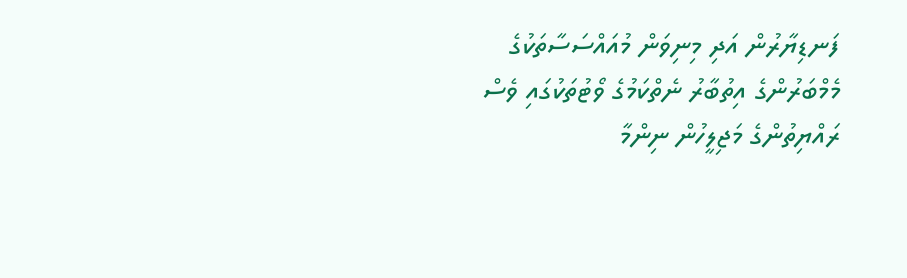ފަނޑިޔާރުން އަދި މިނިވަން މުއައްސަސާތަކުގެ މެމްބަރުންގެ އިތުބާރު ނެތްކަމުގެ ވޯޓުތަކުގައި ވެސް ރައްޔިތުންގެ މަޖިލީހުން ނިންމާ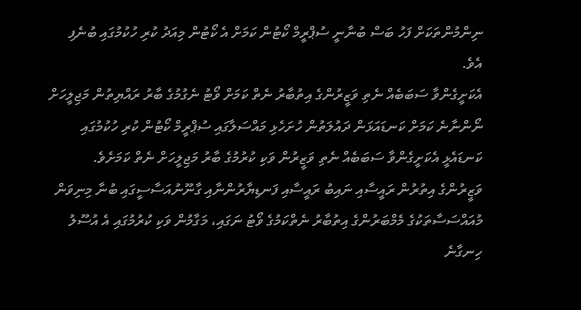ނިންމުންތަކަށް ފަހު ބަސް ބުނާނީ ސުޕްރީމް ކޯޓުން ކަމަށް އެ ކޯޓުން މިއަދު ކުރި ހުކުމުގައި ބުނެފި އެވެ.
އެކަށީގެންވާ ސަބަބެއް ނެތި ވަޒީރުންގެ އިތުބާރު ނެތް ކަމަށް ވޯޓު ނެގުމުގެ ބާރު ރައްޔިތުން މަޖިލީހަށް ނޯންނާނެ ކަމަށް ކަނޑައަޅަން ދައުލަތުން ހުށަހެޅި މައްސަލާގައި ސުޕްރީމް ކޯޓުން ކުރި ހުކުމުގައި ކަނޑައެޅީ އެކަށީގެންވާ ސަބަބެއް ނެތި ވަޒީރުން ވަކި ކުރުމުގެ ބާރު މަޖިލީހަށް ނެތް ކަމަށެވެ.
ވަޒީރުންގެ އިތުރުން ރައީސާއި ނައިބު ރައީސާއި ފަނޑިޔާރުންނާއި ގާނޫނުއަސާސީގައި ބުނާ މިނިވަން މުއައްސަސާތަކުގެ މެމްބަރުންގެ އިތުބާރު ނެތްކަމުގެ ވޯޓު ނަގައި، މަގާމުން ވަކި ކުރުމުގައި އެ އުސޫލު ހިނގާނެ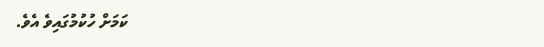ކަމަށް ހުކުމުގައިވެ އެވެ.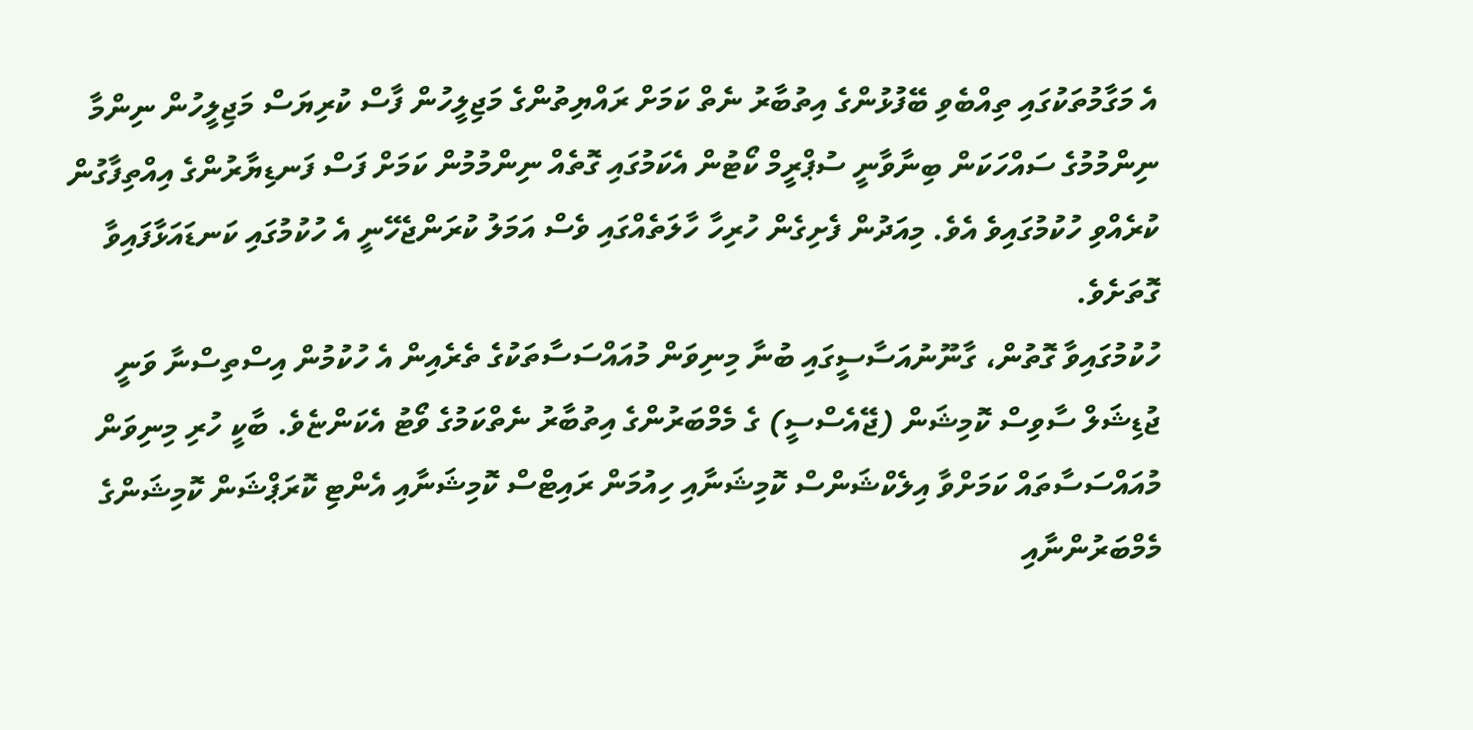އެ މަގާމުތަކުގައި ތިއްބެވި ބޭފުޅުންގެ އިތުބާރު ނެތް ކަމަށް ރައްޔިތުންގެ މަޖިލީހުން ފާސް ކުރިޔަސް މަޖިލީހުން ނިންމާ ނިންމުމުގެ ސައްހަކަން ބިނާވާނީ ސުޕްރީމް ކޯޓުން އެކަމުގައި ގޮތެއް ނިންމުމުން ކަމަށް ފަސް ފަނޑިޔާރުންގެ އިއްތިފާގުން ކުރެއްވި ހުކުމުގައިވެ އެވެ. މިއަދުން ފެށިގެން ހުރިހާ ހާލަތެއްގައި ވެސް އަމަލު ކުރަންޖެހޭނީ އެ ހުކުމުގައި ކަނޑައަޅާފައިވާ ގޮތަށެވެ.
ހުކުމުގައިވާ ގޮތުން، ގާނޫނުއަސާސީގައި ބުނާ މިނިވަން މުއައްސަސާތަކުގެ ތެރެއިން އެ ހުކުމުން އިސްތިސްނާ ވަނީ ޖުޑިޝަލް ސާވިސް ކޮމިޝަން (ޖޭއެސްސީ) ގެ މެމްބަރުންގެ އިތުބާރު ނެތްކަމުގެ ވޯޓު އެކަންޏެވެ. ބާކީ ހުރި މިނިވަން މުއައްސަސާތައް ކަމަށްވާ އިލެކްޝަންސް ކޮމިޝަނާއި ހިއުމަން ރައިޓްސް ކޮމިޝަނާއި އެންޓި ކޮރަޕްޝަން ކޮމިޝަންގެ މެމްބަރުންނާއި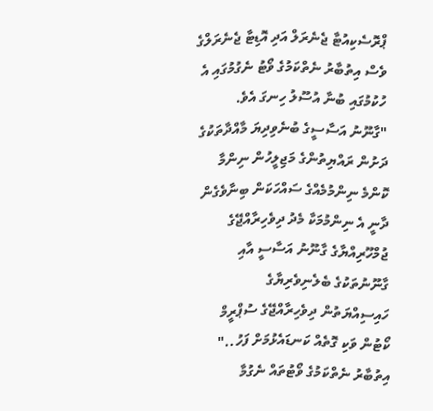ޕްރޮސެކިއުޓާ ޖެނެރަލް އަދި އޮޑިޓާ ޖެނެރަލްގެ ވެސް އިތުބާރު ނެތްކަމުގެ ވޯޓު ނެގުމުގައި އެ ހުކުމުގައި ބުނާ އުސޫލު ހިނގަ އެވެ.
"ގާނޫނު އަސާސީގެ ބުނެވިދިޔަ މާއްދާތަކުގެ ދަށުން ރައްޔިތުންގެ މަޖިލީހުން ނިންމާ ކޮންމެ ނިންމުމެއްގެ ސައްހަކަން ބިނާވެގެން ދާނީ އެ ނިންމުމަކާ މެދު ދިވެހިރާއްޖޭގެ ޖުމްހޫރިއްޔާގެ ގާނޫނު އަސާސީ އާއި ގާނޫނުތަކުގެ ބެލެނިވެރިޔާގެ ހައިސިއްޔަތުން ދިވެހިރާއްޖޭގެ ސުޕްރީމް ކޯޓުން ވަކި ގޮތެއް ކަނޑައެޅުމަށް ފަހު.." އިތުބާރު ނެތްކަމުގެ ވޯޓުތައް ނެގުމާ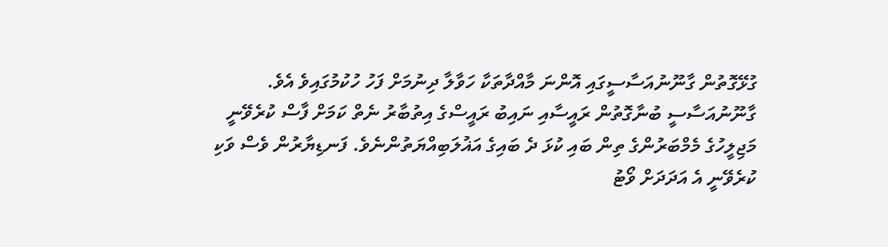ގުޅޭގޮތުން ގާނޫނުއަސާސީގައި އޮންނަ މާއްދާތަކާ ހަވާލާ ދިނުމަށް ފަހު ހުކުމުގައިވެ އެވެ.
ގާނޫނުއަސާސީ ބުނާގޮތުން ރައީސާއި ނައިބު ރައީސްގެ އިތުބާރު ނެތް ކަމަށް ފާސް ކުރެވޭނީ މަޖިލީހުގެ މެމްބަރުންގެ ތިން ބައި ކުޅަ ދެ ބައިގެ އަޣުލަބިއްޔަތުންނެވެ. ފަނޑިޔާރުން ވެސް ވަކި ކުރެވޭނީ އެ އަދަދަށް ވޯޓު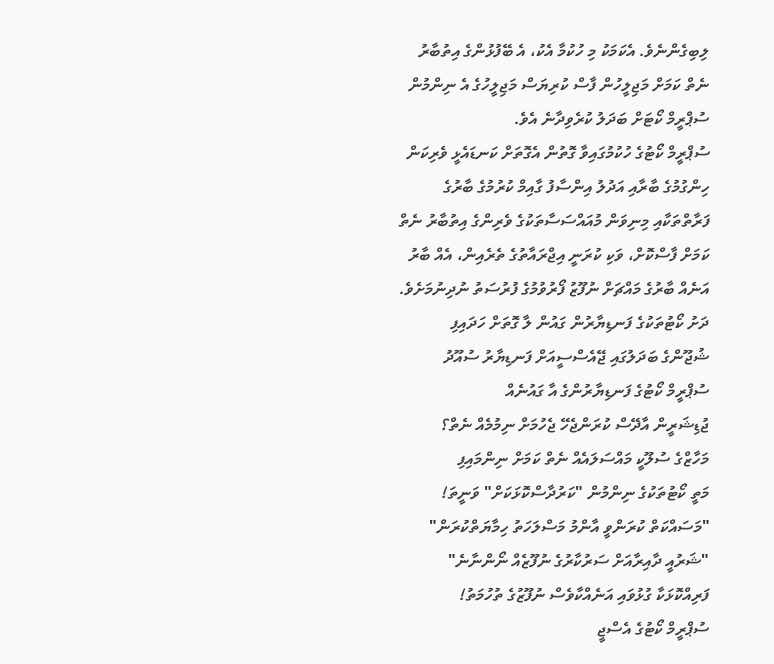ލިބިގެންނެވެ. އެކަމަކު މި ހުކުމާ އެކު، އެ ބޭފުޅުންގެ އިތުބާރު ނެތް ކަމަށް މަޖިލީހުން ފާސް ކުރިޔަސް މަޖިލީހުގެ އެ ނިންމުން ސުޕްރީމް ކޯޓަށް ބަދަލު ކުރެވިދާނެ އެވެ.
ސުޕްރީމް ކޯޓުގެ ހުކުމުގައިވާ ގޮތުން އެގޮތަށް ކަނޑައެޅީ ވެރިކަން ހިންގުމުގެ ބާރާއި އަދުލު އިންސާފު ގާއިމް ކުރުމުގެ ބާރުގެ ފަރާތްތަކާއި މިނިވަން މުއައްސަސާތަކުގެ ވެރިންގެ އިތުބާރު ނެތް ކަމަށް ފާސްކޮށް، ވަކި ކުރަނީ އިޖްރައާތުގެ ތެރެއިން، އެއް ބާރު އަނެއް ބާރުގެ މައްޗަށް ނުފޫޒު ފޯރުވުމުގެ ފުރުސަތު ނުދިނުމަށެވެ.
ދަށު ކޯޓުތަކުގެ ފަނޑިޔާރުން ގައުން ލާ ގޮތަށް ހަދައިފި
ޝުޖޫންގެ ބަދަލުގައި ޖޭއެސްސީއަށް ފަނޑިޔާރު ސުއޫދު
ސުޕްރީމް ކޯޓުގެ ފަނޑިޔާރުންގެ އާ ގައުނެއް
ޖުޑިޝަރީން އާދޭސް ކުރަންޖެހޭ ޖެހުމަށް ނިމުމެއް ނެތް؟
މަހާޒްގެ ސުލޫކީ މައްސަލައެއް ނެތް ކަމަށް ނިންމައިފި
މަތީ ކޯޓުތަކުގެ ނިންމުން "ކަރުދާސްކޮޅަކަށް" ވަނީތަ!
"މަސައްކަތް ކުރަންވީ އާންމު މަސްލަހަތު ހިމާޔަތްކުރަން"
"ޝަރުއީ ދާއިރާއަށް ސަރުކާރުގެ ނުފޫޒެއް ނޯންނާނެ"
ފަރިއްކޮޅަކާ ގުޅުވައި އަނެއްކާވެސް ނުފޫޒުގެ ތުހުމަތު!
ސުޕްރީމް ކޯޓުގެ އެސްޖީ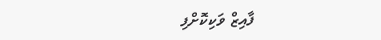ފާއިޒް ވަކިކޮށްފި